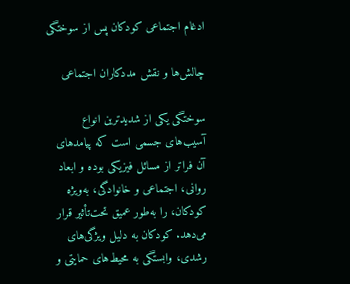ادغام اجتماعی کودکان پس از سوختگی

چالش‌ها و نقش مددکاران اجتماعی

سوختگی یکی از شدیدترین انواع آسیب‌های جسمی است که پیامدهای آن فراتر از مسائل فیزیکی بوده و ابعاد روانی، اجتماعی و خانوادگی، به‌ویژه کودکان، را به‌طور عمیق تحت‌تأثیر قرار می‌دهد. کودکان به دلیل ویژگی‌های رشدی، وابستگی به محیط‌های حمایتی و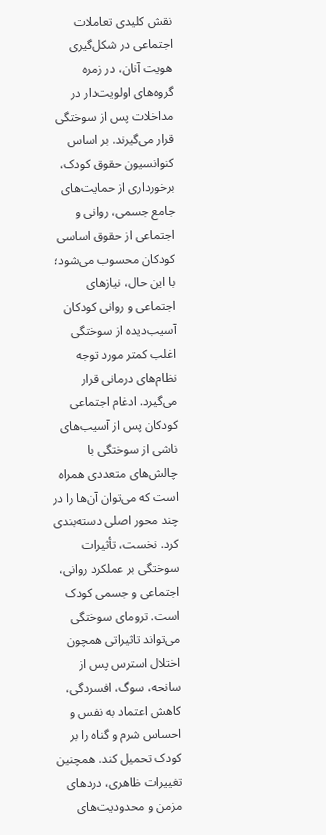نقش کلیدی تعاملات اجتماعی در شکل‌گیری هویت آنان، در زمره گروه‌های اولویت‌دار در مداخلات پس از سوختگی قرار می‌گیرند. بر اساس کنوانسیون حقوق کودک، برخورداری از حمایت‌های جامع جسمی، روانی و اجتماعی از حقوق اساسی کودکان محسوب می‌شود؛ با این حال، نیازهای اجتماعی و روانی کودکان آسیب‌دیده از سوختگی اغلب کمتر مورد توجه نظام‌های درمانی قرار می‌گیرد. ادغام اجتماعی کودکان پس از آسیب‌های ناشی از سوختگی با چالش‌های متعددی همراه است که می‌توان آن‌ها را در چند محور اصلی دسته‌بندی کرد. نخست، تأثیرات سوختگی بر عملکرد روانی، اجتماعی و جسمی کودک است. ترومای سوختگی می‌تواند تاثیراتی همچون اختلال استرس پس از سانحه، سوگ، افسردگی، کاهش اعتماد به نفس و احساس شرم و گناه را بر کودک تحمیل کند. همچنین تغییرات ظاهری، دردهای مزمن و محدودیت‌های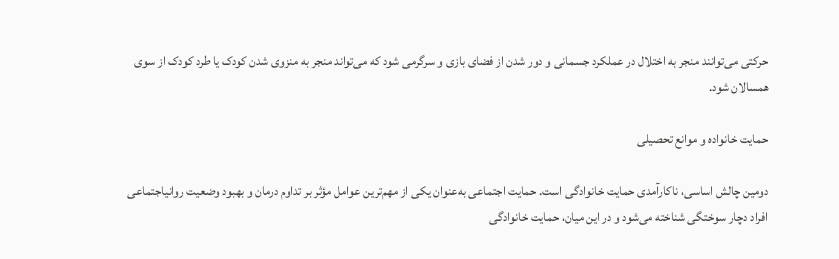حرکتی می‌توانند منجر به اختلال در عملکرد جسمانی و دور شدن از فضای بازی و سرگرمی شود که می‌تواند منجر به منزوی شدن کودک یا طرد کودک از سوی همسالان شود.

حمایت خانواده و موانع تحصیلی

دومین چالش اساسی، ناکارآمدی حمایت خانوادگی است. حمایت اجتماعی به‌عنوان یکی از مهم‌ترین عوامل مؤثر بر تداوم درمان و بهبود وضعیت روانیاجتماعی افراد دچار سوختگی شناخته می‌شود و در این میان، حمایت خانوادگی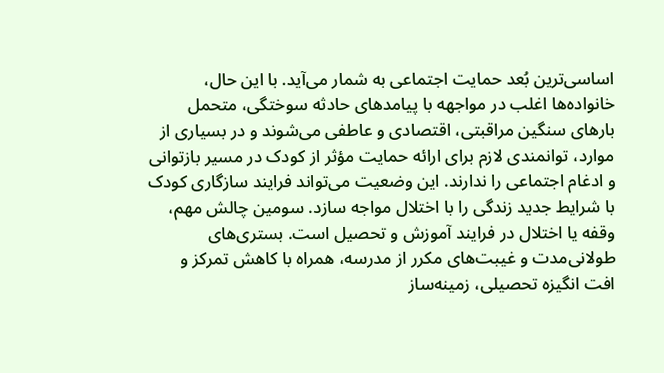اساسی‌ترین بُعد حمایت اجتماعی به شمار می‌آید. با این حال، خانواده‌ها اغلب در مواجهه با پیامدهای حادثه سوختگی، متحمل بارهای سنگین مراقبتی، اقتصادی و عاطفی می‌شوند و در بسیاری از موارد، توانمندی لازم برای ارائه حمایت مؤثر از کودک در مسیر بازتوانی و ادغام اجتماعی را ندارند. این وضعیت می‌تواند فرایند سازگاری کودک با شرایط جدید زندگی را با اختلال مواجه سازد. سومین چالش مهم، وقفه یا اختلال در فرایند آموزش و تحصیل است. بستری‌های طولانی‌مدت و غیبت‌های مکرر از مدرسه، همراه با کاهش تمرکز و افت انگیزه تحصیلی، زمینه‌ساز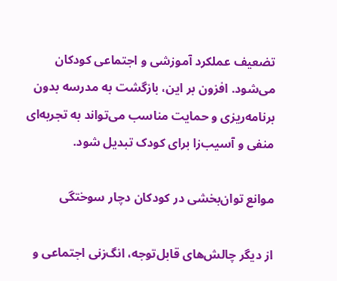تضعیف عملکرد آموزشی و اجتماعی کودکان می‌شود. افزون بر این، بازگشت به مدرسه بدون برنامه‌ریزی و حمایت مناسب می‌تواند به تجربه‌ای منفی و آسیب‌زا برای کودک تبدیل شود.

موانع توان‌بخشی در کودکان دچار سوختگی

از دیگر چالش‌های قابل‌توجه، انگ‌زنی اجتماعی و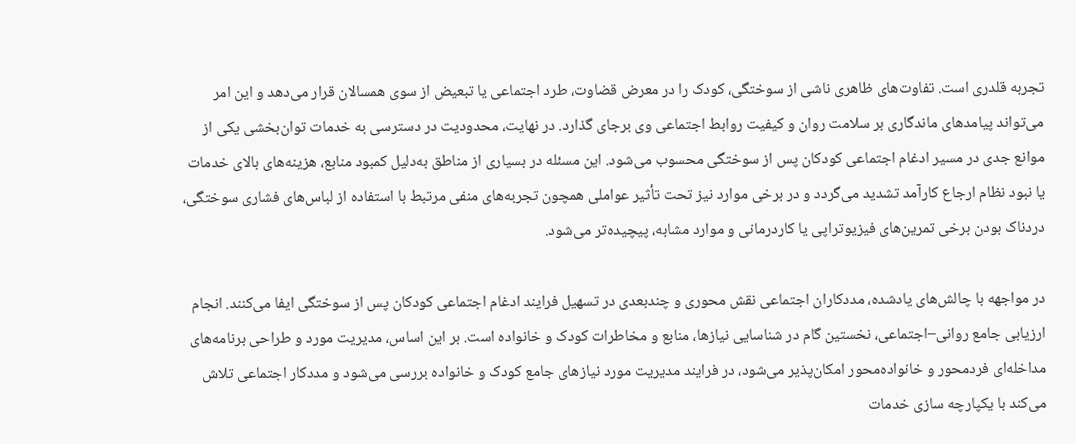تجربه قلدری است. تفاوت‌های ظاهری ناشی از سوختگی، کودک را در معرض قضاوت، طرد اجتماعی یا تبعیض از سوی همسالان قرار می‌دهد و این امر می‌تواند پیامدهای ماندگاری بر سلامت روان و کیفیت روابط اجتماعی وی برجای گذارد. در نهایت، محدودیت در دسترسی به خدمات توان‌بخشی یکی از موانع جدی در مسیر ادغام اجتماعی کودکان پس از سوختگی محسوب می‌شود. این مسئله در بسیاری از مناطق به‌دلیل کمبود منابع، هزینه‌های بالای خدمات یا نبود نظام ارجاع کارآمد تشدید می‌گردد و در برخی موارد نیز تحت تأثیر عواملی همچون تجربه‌های منفی مرتبط با استفاده از لباس‌های فشاری سوختگی، دردناک بودن برخی تمرین‌های فیزیوتراپی یا کاردرمانی و موارد مشابه، پیچیده‌تر می‌شود.

در مواجهه با چالش‌های یادشده، مددکاران اجتماعی نقش محوری و چندبعدی در تسهیل فرایند ادغام اجتماعی کودکان پس از سوختگی ایفا می‌کنند. انجام ارزیابی جامع روانی–اجتماعی، نخستین گام در شناسایی نیازها، منابع و مخاطرات کودک و خانواده است. بر این اساس، مدیریت مورد و طراحی برنامه‌های مداخله‌ای فردمحور و خانواده‌محور امکان‌پذیر می‌شود، در فرایند مدیریت مورد نیازهای جامع کودک و خانواده بررسی می‌شود و مددکار اجتماعی تلاش می‌کند با یکپارچه سازی خدمات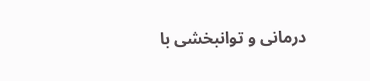درمانی و توانبخشی با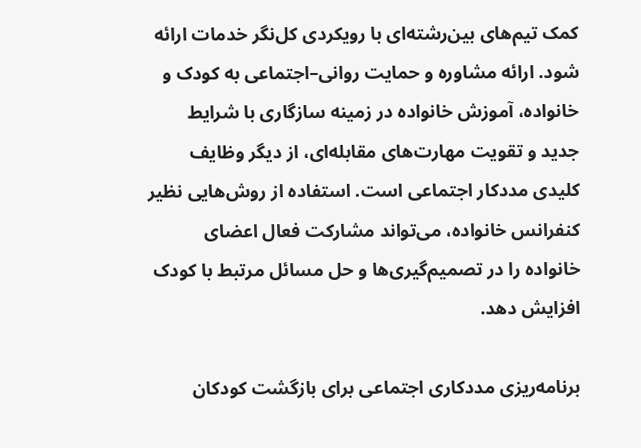کمک تیم‌های بین‌رشته‌ای با رویکردی کل‌نگر خدمات ارائه شود. ارائه مشاوره و حمایت روانی–اجتماعی به کودک و خانواده، آموزش خانواده در زمینه سازگاری با شرایط جدید و تقویت مهارت‌های مقابله‌ای، از دیگر وظایف کلیدی مددکار اجتماعی است. استفاده از روش‌هایی نظیر کنفرانس خانواده، می‌تواند مشارکت فعال اعضای خانواده را در تصمیم‌گیری‌ها و حل مسائل مرتبط با کودک افزایش دهد.

برنامه‌ریزی مددکاری اجتماعی برای بازگشت کودکان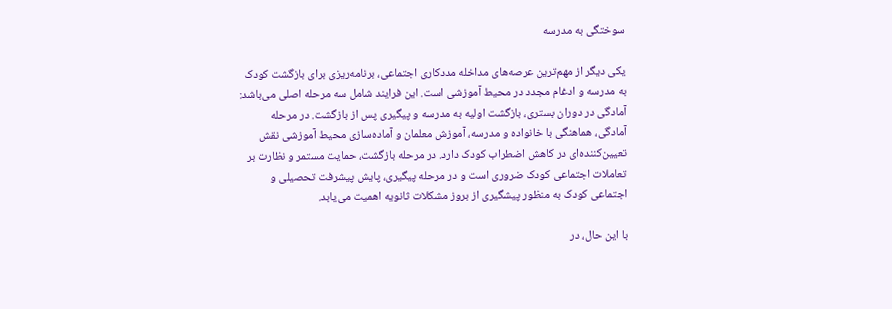سوختگی به مدرسه

یکی دیگر از مهم‌ترین عرصه‌های مداخله مددکاری اجتماعی، برنامه‌ریزی برای بازگشت کودک به مدرسه و ادغام مجدد در محیط آموزشی است. این فرایند شامل سه مرحله اصلی می‌باشد: آمادگی در دوران بستری، بازگشت اولیه به مدرسه و پیگیری پس از بازگشت. در مرحله آمادگی، هماهنگی با خانواده و مدرسه، آموزش معلمان و آماده‌سازی محیط آموزشی نقش تعیین‌کننده‌ای در کاهش اضطراب کودک دارد. در مرحله بازگشت، حمایت مستمر و نظارت بر تعاملات اجتماعی کودک ضروری است و در مرحله پیگیری، پایش پیشرفت تحصیلی و اجتماعی کودک به منظور پیشگیری از بروز مشکلات ثانویه اهمیت می‌یابد.

با این حال، در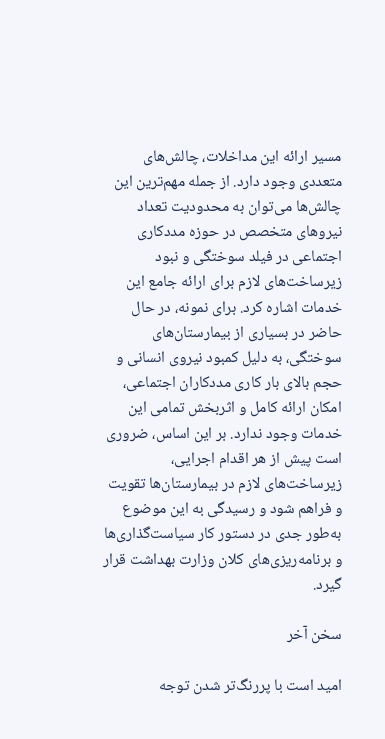مسیر ارائه این مداخلات، چالش‌های متعددی وجود دارد. از جمله مهم‌ترین این چالش‌ها می‌توان به محدودیت تعداد نیروهای متخصص در حوزه مددکاری اجتماعی در فیلد سوختگی و نبود زیرساخت‌های لازم برای ارائه جامع این خدمات اشاره کرد. برای نمونه، در حال حاضر در بسیاری از بیمارستان‌های سوختگی، به دلیل کمبود نیروی انسانی و حجم بالای بار کاری مددکاران اجتماعی، امکان ارائه کامل و اثربخش تمامی این خدمات وجود ندارد. بر این اساس، ضروری است پیش از هر اقدام اجرایی، زیرساخت‌های لازم در بیمارستان‌ها تقویت و فراهم شود و رسیدگی به این موضوع به‌طور جدی در دستور کار سیاست‌گذاری‌ها و برنامه‌ریزی‌های کلان وزارت بهداشت قرار گیرد.

سخن آخر

امید است با پررنگ‌تر شدن توجه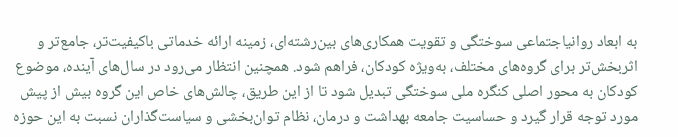به ابعاد روانیاجتماعی سوختگی و تقویت همکاری‌های بین‌رشته‌ای، زمینه ارائه خدماتی باکیفیت‌تر، جامع‌تر و اثربخش‌تر برای گروه‌های مختلف، به‌ویژه کودکان، فراهم شود. همچنین انتظار می‌رود در سال‌های آینده، موضوع کودکان به محور اصلی کنگره ملی سوختگی تبدیل شود تا از این طریق، چالش‌های خاص این گروه بیش از پیش مورد توجه قرار گیرد و حساسیت جامعه بهداشت و درمان، نظام توان‌بخشی و سیاست‌گذاران نسبت به این حوزه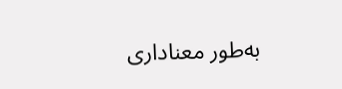به‌طور معناداری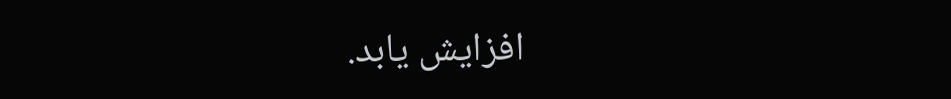افزایش یابد.